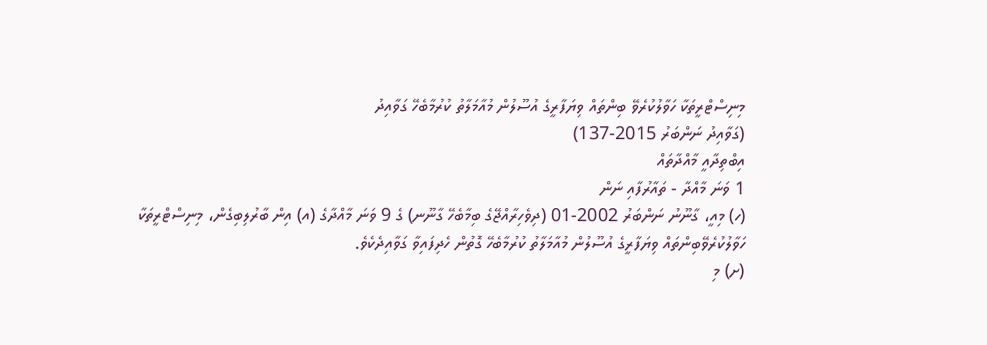މިނިސްޓްރީތަކާ ހަވާލުކުރެވޭ ބިންތައް ވިޔަފާރީގެ އުސޫލުން މުއާމަލާތު ކުރުމާބެހޭ ގަވާއިދު
(ގަވާއިދު ނަންބަރު 2015-137)
އިބްތިދާއީ މާއްދާތައް
1 ވަނަ މާއްދާ - ތައާރުފާއި ނަން
(ހ) މިއީ، ގާނޫނު ނަންބަރު 2002-01 (ދިވެހިރާއްޖޭގެ ބިމާބެހޭ ގާނޫނ) ގެ 9 ވަނަ މާއްދާގެ (އ) އިން ބާރުލިބިގެން، މިނިސްޓްރީތަކާ ހަވާލުކުރެވޭބިންތައް ވިޔަފާރީގެ އުސޫލުން މުއާމަލާތު ކުރުމާބެހޭ ގޮތުން ހެދިފައިވާ ގަވާއިދެކެވެ.
(ށ) މި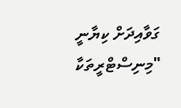ގަވާއިދަށް ކިޔާނީ "މިނިސްޓްރީތަކާ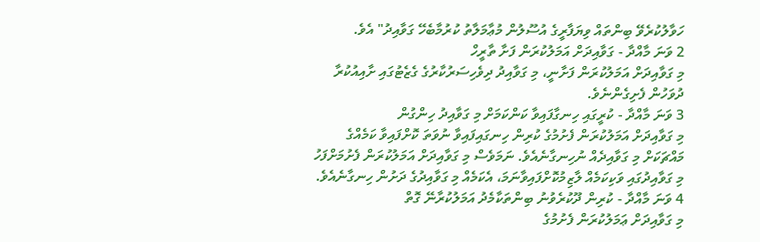ހަވާލުކުރެވޭ ބިންތައް ވިޔަފާރީގެ އުސޫލުން މުޢާމަލާތު ކުރުމާބެހޭ ގަވާއިދު" އެވެ.
2 ވަނަ މާއްދާ - ގަވާއިދަށް އަމަލުކުރަން ފަށާ ތާރީހް
މި ގަވާއިދަށް އަމަލުކުރަން ފަށާނީ، މި ގަވާއިދު ދިވެހިސަރުކާރުގެ ގެޒެޓުގައި ށާއިއުކުރާ ދުވަހުން ފެށިގެންނެވެ.
3 ވަނަ މާއްދާ - ކުރީގައި ހިނގާފައިވާ ކަންކަމަށް މި ގަވާއިދު ހިންގުން
މި ގަވާއިދަށް އަމަލުކުރަން ފެށުމުގެ ކުރިން ހިނގައިފައިވާ ނުވަތަ ކޮށްފައިވާ ކަމެއްގެ މައްޗަކަށް މި ގަވާއިދެއް ނުހިނގާނެއެވެ. ނަމަވެސް މި ގަވާއިދަށް އަމަލުކުރަން ފެށުމަށްފަހު މި ގަވާއިދުގައި ވަކިކަމެއް ލާޒިމުކޮށްފައިވާނަމަ، އެކަމެއް މި ގަވާއިދުގެ ދަށުން ހިނގާނެއެވެ.
4 ވަނަ މާއްދާ - ކުރިން ދޫކުރެވުނު ބިންތަކާމެދު އަމަލުކުރާނޭ ގޮތް
މި ގަވާއިދަށް ޢަމަލުކުރަން ފެށުމުގެ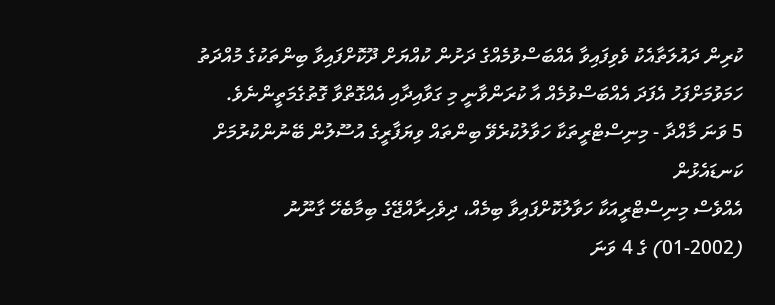ކުރިން ދައުލަތާއެކު ވެވިފައިވާ އެއްބަސްވުމެއްގެ ދަށުން ކުއްޔަށް ދޫކޮށްފައިވާ ބިންތަކުގެ މުއްދަތު ހަމަވުމަށްފަހު އެފަދަ އެއްބަސްވުމެއް އާ ކުރަންވާނީ މި ގަވާއިދާއި އެއްގޮތްވާ ގޮތުގެމަތީންނެވެ.
5 ވަނަ މާއްދާ - މިނިސްޓްރީތަކާ ހަވާލުކުރެވޭ ބިންތައް ވިޔަފާރީގެ އުސޫލުން ބޭނުންކުރުމަށް ކަނޑައެޅުން
އެއްވެސް މިނިސްޓްރީއަކާ ހަވާލުކޮށްފައިވާ ބިމެއް، ދިވެހިރާއްޖޭގެ ބިމާބެހޭ ގާނޫނު (2002-01) ގެ 4 ވަނަ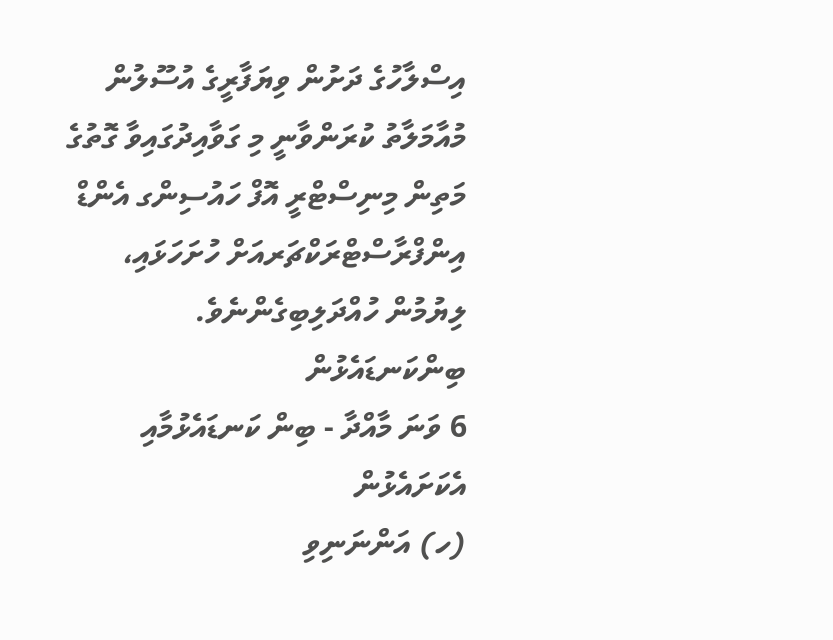އިސްލާހުގެ ދަށުން ވިޔަފާރީގެ އުސޫލުން މުއާމަލާތު ކުރަންވާނީ މި ގަވާއިދުގައިވާ ގޮތުގެ މަތިން މިނިސްޓްރީ އޮފް ހައުސިންގ އެންޑް އިންފްރާސްޓްރަކްޗަރއަށް ހުށަހަޅައި، ލިޔުމުން ހުއްދަލިބިގެންނެވެ.
ބިންކަނޑައެޅުން
6 ވަނަ މާއްދާ - ބިން ކަނޑައެޅުމާއި އެކަށައެޅުން
(ހ) އަންނަނިވި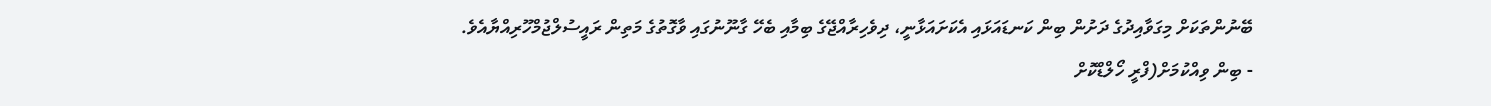ބޭނުންތަކަށް މިގަވާއިދުގެ ދަށުން ބިން ކަނޑައަޅައި އެކަށައަޅާނީ، ދިވެހިރާއްޖޭގެ ބިމާއި ބެހޭ ގާނޫނުގައި ވާގޮތުގެ މަތިން ރައީސުލްޖުމްހޫރިއްޔާއެވެ.
- ބިން ވިއްކުމަށް(ފްރީ ހޯލްޑްކޮށް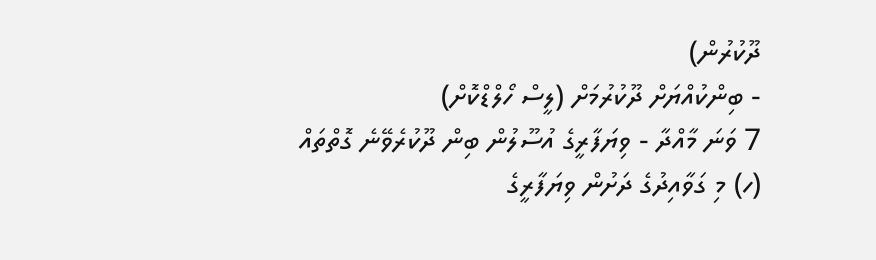ދޫކުރުން)
- ބިންކުއްޔަށް ދޫކުރުމަށް (ލީސް ހޯލްޑްކޮށް)
7 ވަނަ މާއްދާ - ވިޔަފާރީގެ އުސޫލުން ބިން ދޫކުރެވޭނެ ގޮތްތައް
(ހ) މި ގަވާއިދުގެ ދަށުން ވިޔަފާރީގެ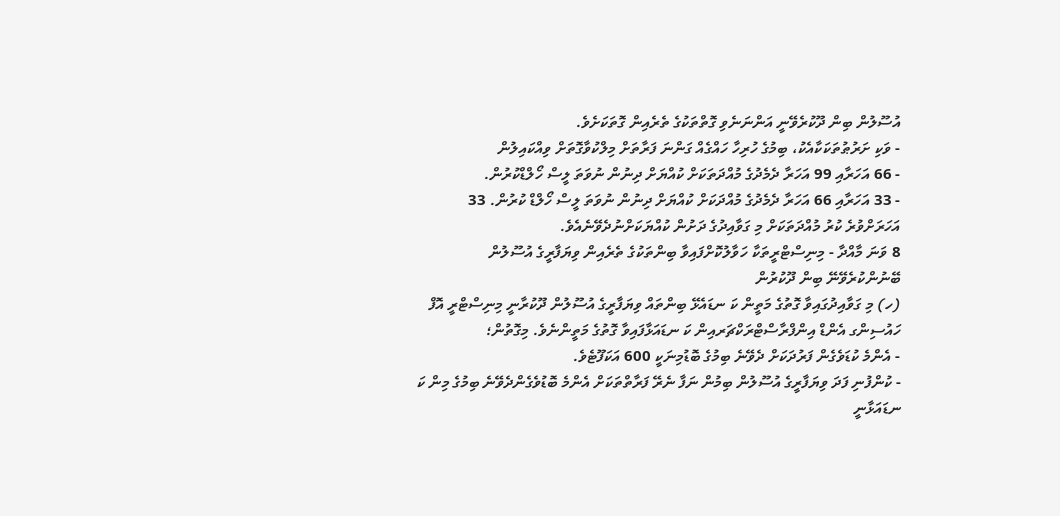އުސޫލުން ބިން ދޫކުރެވޭނީ އަންނަނެވި ގޮތްތަކުގެ ތެރެއިން ގޮތަކަށެވެ.
- ވަކި ށަރުޠުތަކަކާއެކު، ބިމުގެ ހުރިހާ ހައްގެއް ގަންނަ ފަރާތަށް މިލްކުވާގޮތަށް ވިއްކައިލުން
- 66 އަހަރާއި 99 އަހަރާ ދެމެދުގެ މުއްދަތަކަށް ކުއްޔަށް ދިނުން ނުވަތަ ލީސް ހޯލްޑްކުރުން.
- 33 އަހަރާއި 66 އަހަރާ ދެމެދުގެ މުއްދަކަށް ކުއްޔަށް ދިނުން ނުވަތަ ލީސް ހޯލްޑް ކުރުން. 33 އަހަރަށްވުރެ ކުރު މުއްދަތަކަށް މި ގަވާއިދުގެ ދަށުން ކުއްޔަކަށްނުދެވޭނެއެވެ.
8 ވަނަ މާއްދާ - މިނިސްޓްރީތަކާ ހަވާލުކޮށްފައިވާ ބިންތަކުގެ ތެރެއިން ވިޔަފާރީގެ އުސޫލުން ބޭނުންކުރެވޭނޭ ބިން ދޫކުރުން
(ހ) މި ގަވާއިދުގައިވާ ގޮތުގެ މަތީން ކަ ނޑައެޅޭ ބިންތައް ވިޔަފާރީގެ އުސޫލުން ދޫކުރާނީ މިނިސްޓްރީ އޮފް ހައުސިންގ އެންޑް އިންފްރާސްޓްރަކްޗަރއިން ކަ ނޑައަޅާފައިވާ ގޮތުގެ މަތީންނެވެ. މިގޮތުން؛
- އެންމެ ކުޑަވެގެން ފަރުދަކަށް ދެވޭނެ ބިމުގެ ބޮޑުމިނަކީ 600 އަކަފޫޓެވެ.
- ކުންފުނި ފަދަ ވިޔަފާރީގެ އުސޫލުން ބިމުން ނަފާ ނެރޭ ފަރާތްތަކަށް އެންމެ ބޮޑުވެގެންދެވޭނެ ބިމުގެ މިން ކަ ނޑައަޅާނީ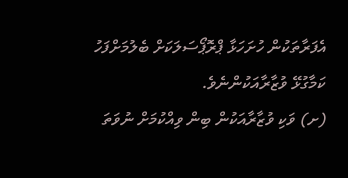އެފަރާތަކުން ހުށަހަޅާ ޕްރޮޕޯސަލަކަށް ބެލުމަށްފަހު ކަމާގުޅޭ ވުޒާރާއަކުންނެވެ.
(ށ) ވަކި ވުޒާރާއަކުން ބިން ވިއްކުމަށް ނުވަތަ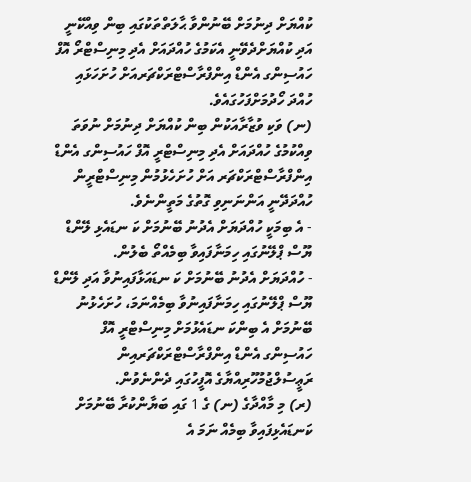ކުއްޔަށް ދިނުމަށް ބޭނުންވާ ޙާލަތްތަކުގައި ބިން ވިއްކޭނީ އަދި ކުއްޔަށްދެވޭނީ އެކަމުގެ ހުއްދައަށް އެދި މިނިސްޓްރޯ އޮފް ހައުސިންގ އެންޑް އިންފްރާސްޓްރަކްޗަރއަށް ހުށަހަޅައި ހުއްދަ ހޯދުމަށްފަހުގައެވެ.
(ނ) ވަކި ވުޒާރާއަކުން ބިން ކުއްޔަށް ދިނުމަށް ނުވަތަ ވިއްކުމުގެ ހުއްދައަށް އެދި މިނިސްޓްރީ އޮފް ހައުސިންގ އެންޑް އިންފްރާސްޓްރަކްޗަރ އަށް ހުށަހެޅުމުން މިނިސްޓްރީން ހުއްދަދޭނީ އަންނަނިވި ގޮތުގެ މަތީންނެވެ.
- އެ ބިމަކީ ހުއްދަޔަށް އެދުނު ބޭނުމަށް ކަ ނޑައެޅި ލޭންޑް ޔޫސް ޕްލޭނުގައި ހިމަނާފައިވާ ބިމެއްތޯ ބެލުން.
- ހުއްދަޔަށް އެދުނު ބޭނުމަށް ކަ ނޑައަޅާފައިނުވާ އަދި ލޭންޑް ޔޫސް ޕްލޭނުގައި ހިމަނާފައިނުވާ ބިމެއްނަމަ، ހުށަހެޅުނު ބޭނުމަށް އެ ބިންކަ ނޑައެޅުމަށް މިނިސްޓްރީ އޮފް ހައުސިންގ އެންޑް އިންފްރާސްޓްރަކްޗަރއިން ރަޢީސުލްޖުމުހޫރިއްޔާގެ އޮފީހުގައި ދެންނެވުން.
(ރ) މި މާއްދާގެ (ނ) ގެ 1 ގައި ބަޔާންކުރާ ބޭނުމަށް ކަނޑައެޅިފައިވާ ބިމެއް ނަމަ އެ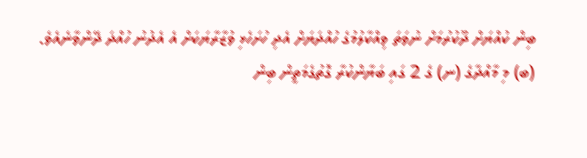ބިން ކުއްޔަށް ދޫކުރުމަށް ނުވަތަ ވިއްކާލުމުގެ ހުއްދަޔަށް އެދި ހުށަހެޅި ވުޒާރާޔަކަށް އެ އެދުނު ހުއްދަ ދޭންވާނެއެވެ.
(ބ) މި މާއްދާގެ (ނ) ގެ 2 ގައި ބަޔާންކުރާ ގޮތުގެމަތީން ބިން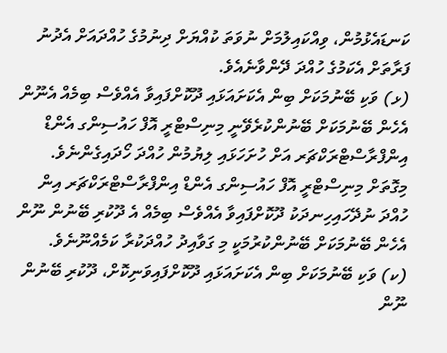ކަނޑައެޅުމުން، ވިއްކައިލުމަށް ނުވަތަ ކުއްޔަށް ދިނުމުގެ ހުއްދައަށް އެދުނު ފަރާތަށް އެކަމުގެ ހުއްދަ ދޭންވާނެއެވެ.
(ޅ) ވަކި ބޭނުމަކަށް ބިން އެކަށައަޅައި ދޫކޮށްފައިވާ އެއްވެސް ބިމެއް އެނޫން އެހެން ބޭނުމަކަށް ބޭނުންކުރެވޭނީ މިނިސްޓްރީ އޮފް ހައުސިންގ އެންޑް އިންފްރާސްޓްރަކްޗަރ އަށް ހުށަހަޅައި ލިޔުމުން ހުއްދަ ހޯދައިގެންނެވެ. މިގޮތަށް މިނިސްޓްރީ އޮފް ހައުސިންގ އެންޑް އިންފްރާސްޓްރަކްޗަރ އިން ހުއްދަ ނުދޭހައިހިނދަކު ދޫކޮށްފައިވާ އެއްވެސް ބިމެއް އެ ދޫކުރި ބޭނުން ނޫން އެހެން ބޭނުމަކަށް ބޭނުންކުރުމަކީ މި ގަވާއިދު ހުއްދަކުރާ ކަމެއްނޫނެވެ.
(ކ) ވަކި ބޭނުމަކަށް ބިން އެކަށައަޅައި ދޫކޮށްފައިވަނިކޮށް، ދޫކުރި ބޭނުން ނޫން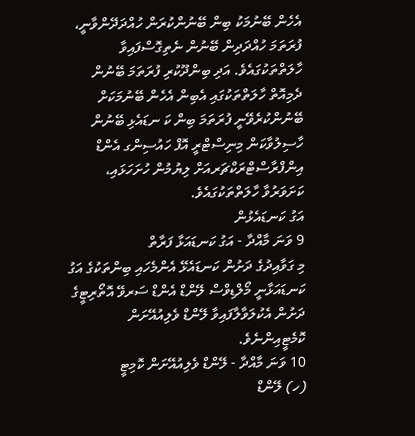އެހެން ބޭނުމަކު ބިން ބޭނުންކުރަން ހުއްދަދޭންވާނީ، ފުރަތަމަ ހުއްދަދިން ބޭނުން ނެތިގޮސްފައިވާ ހާލަތްތަކުގައެވެ. އަދި ބިންދޫކުރި ފުރަތަމަ ބޭނުން ދެމިއޮތް ހާލަތްތަކުގައި އެބިން އެހެން ބޭނުމަކަށް ބޭނުންކުރެވޭނީ ފުރަތަމަ ބިން ކަ ނޑައެޅި ބޭނުން ހާސިލުވާކަން މިނިސްޓްރީ އޮފް ހައުސިންގ އެންޑް އިންފްރާސްޓްރަކްޗަރއަށް ލިޔުމުން ހުށަހަޅައި، ކަށަވަރުވާ ހާލަތްތަކުގައެވެ.
އަގު ކަނޑައެޅުން
9 ވަނަ މާއްދާ - އަގު ކަނޑައަޅާ ފަރާތް
މި ގަވާއިދުގެ ދަށުން ކަނޑައެޅޭ އެންމެހައި ބިންތަކުގެ އަގު ކަނޑައަޅާނީ މޯލްޑިވްސް ލޭންޑް އެންޑް ސަރވޭ އޮތޯރިޓީގެ ދަށުން އެކުލަވާލާފައިވާ ލޭންޑް ވެލިއުއޭށަން ކޮމެޓީއިންނެވެ.
10 ވަނަ މާއްދާ - ލޭންޑް ވެލިއުއޭށަން ކޮމިޓީ
(ހ) ލޭންޑް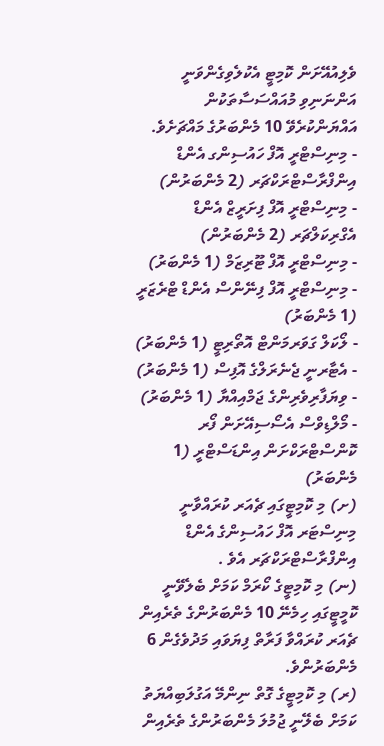ވެލިއުއޭށަން ކޮމިޓީ އެކުލެވިގެންވަނީ އަންނަނިވި މުއައްސަސާތަކުން އައްޔަންކުރެވޭ 10 މެންބަރުގެ މައްޗަށެވެ.
- މިނިސްޓްރީ އޮފް ހައުސިންގ އެންޑް އިންފްރާސްޓްރަކްޗަރ (2 މެންބަރުން)
- މިނިސްޓްރީ އޮފް ފިށަރީޒް އެންޑް އެގްރިކަލްޗަރ (2 މެންބަރުން)
- މިނިސްޓްރީ އޮފް ޓޫރިޒަމް (1 މެންބަރު)
- މިނިސްޓްރީ އޮފް ފިނޭންސް އެންޑް ޓްރެޒަރީ (1 މެންބަރު)
- ލޯކަލް ގަވަރމަންޓް އޮތޯރިޓީ (1 މެންބަރު)
- އެޓާރނީ ޖެނެރަލްގެ އޮފިސް (1 މެންބަރު)
- ވިޔަފާރިވެރިންގެ ޖަމްއިއްޔާ (1 މެންބަރު)
- މޯލްޑިވްސް އެސޯސިއޭށަން ފޯރ ކޮންސްޓްރަކްށަން އިންޑަސްޓްރީ (1 މެންބަރު)
(ށ) މި ކޮމިޓީގައި ޗެއަރ ކުރައްވާނީ މިނިސްޓަރ އޮފް ހައުސިންގެ އެންޑް އިންފްރާސްޓްރަކްޗަރ އެވެ .
(ނ) މި ކޮމިޓީގެ ކޯރަމް ކަމަށް ބެލެވޭނީ ކޮމީޓީގައި ހިމެނޭ 10 މެންބަރުންގެ ތެރެއިން ޗެއަރ ކުރައްވާ ފަރާތް ފިޔަވައި މަދުވެގެން 6 މެންބަރުންވެ.
(ރ) މި ކޮމިޓީގެ ގޮތް ނިންމޭ އަގުލަބިއްޔަތު ކަމަށް ބެލޭނީ ޖުމުލަ މެންބަރުންގެ ތެރެއިން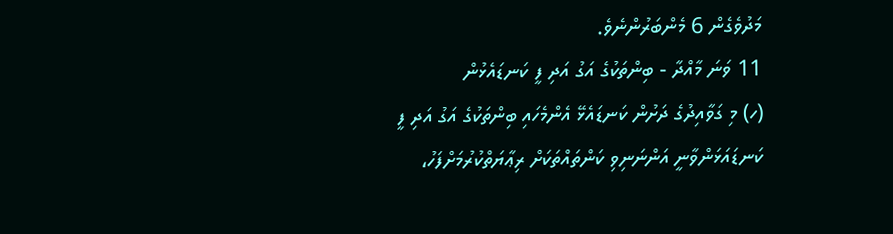މަދުވެގެން 6 މެންބަރުންނެވެ.
11 ވަނަ މާއްދާ - ބިންތަކުގެ އަގު އަދި ފީ ކަނޑައެޅުން
(ހ) މި ގަވާއިދުގެ ދަށުން ކަނޑައެޅޭ އެންމެހައި ބިންތަކުގެ އަގު އަދި ފީ ކަނޑައަޅަންވާނީ އަންނަނިވި ކަންތައްތަކަށް ރިޢާޔަތްކުރުމަށްފަހު،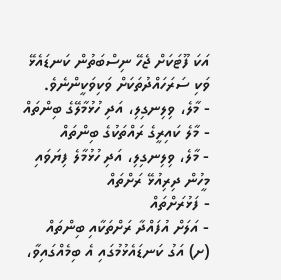އަކަ ފޫޓަކަށް ޖެހޭ ނިސްބަތުން ކަނޑައެޅޭ ވަކި ސަރަހައްދުތަކަށް ވަކިވަކީންނެވެ.
- މާލެ، ވިލިނގިލި، އަދި ހުޅުމާލޭގެ ބިންތައް
- މާލެ ކައިރީގެ ރައްތަކުގެ ބިންތައް
- މާލެ، ވިލިނގިލި، އަދި ހުޅުމާލެ ފިޔަވައި މީހުން ދިރިއުޅޭ ރަށްތައް
- ފަޅުރަށްތައް
- އަލަށް އުފައްދާ ރަށްތަކާއި ބިންތައް
(ށ) އަގު ކަނޑައެޅުމުގައި އެ ބިމެއްގައިވާ،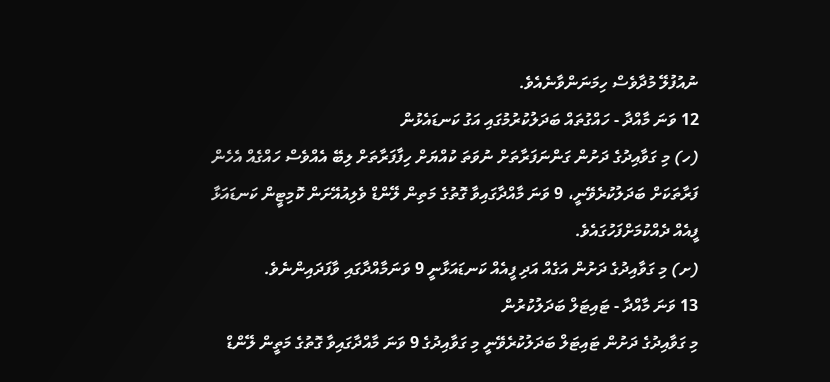ނުއުފުލޭ މުދާވެސް ހިމަނަންވާނެއެވެ.
12 ވަނަ މާއްދާ - ހައްގުތައް ބަދަލުކުރުމުގައި އަގު ކަނޑައެޅުން
(ހ) މި ގަވާއިދުގެ ދަށުން ގަންނަފަރާތަށް ނުވަތަ ކުއްޔަށް ހިފާފަރާތަށް ލިބޭ އެއްވެސް ހައްގެއް އެހެން ފަރާތަކަށް ބަދަލުކުރެވޭނީ، 9 ވަނަ މާއްދާގައިވާ ގޮތުގެ މަތިން ލޭންޑް ވެލިއުއޭށަން ކޮމިޓީން ކަނޑައަޅާ ފީއެއް ދެއްކުމަށްފަހުގައެވެ.
(ށ) މި ގަވާއިދުގެ ދަށުން އަގެއް އަދި ފީއެއް ކަނޑައަޅާނީ 9 ވަނަމާއްދާގައި ވާފަދައިންނެވެ.
13 ވަނަ މާއްދާ - ޓައިޓަލް ބަދަލުކުރުން
މި ގަވާއިދުގެ ދަށުން ޓައިޓަލް ބަދަލުކުރެވޭނީ މި ގަވާއިދުގެ 9 ވަނަ މާއްދާގައިވާ ގޮތުގެ މަތީން ލޭންޑް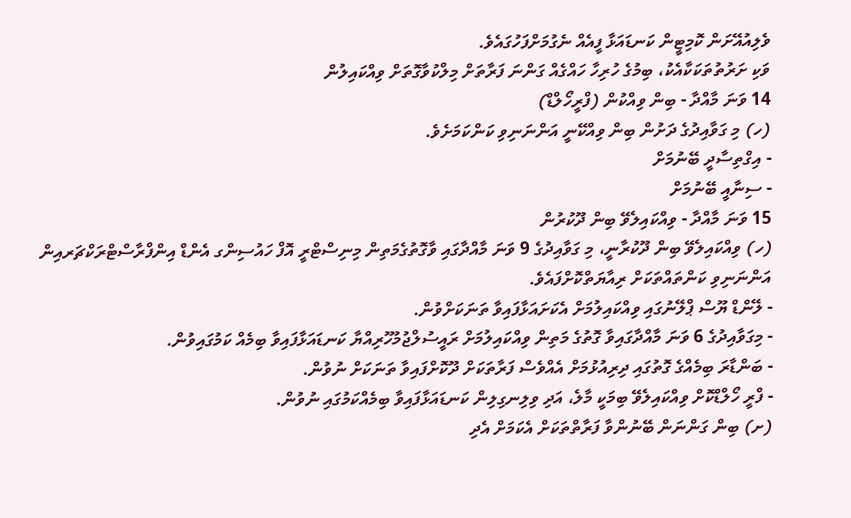ވެލިއުއޭށަން ކޮމިޓީން ކަނޑައަޅާ ފީއެއް ނެގުމަށްފަހުގައެވެ.
ވަކި ށަރުތުތަކަކާއެކު، ބިމުގެ ހުރިހާ ހައްގެއް ގަންނަ ފަރާތަށް މިލްކުވާގޮތަށް ވިއްކައިލުން
14 ވަނަ މާއްދާ - ބިން ވިއްކުން (ފްރީހޯލްޑް)
(ހ) މި ގަވާއިދުގެ ދަށުން ބިން ވިއްކޭނީ އަންނަނިވި ކަންކަމަށެވެ.
- އިގްތިސާދީ ބޭނުމަށް
- ސިނާއީ ބޭނުމަށް
15 ވަނަ މާއްދާ - ވިއްކައިލެވޭ ބިން ދޫކުރުން
(ހ) ވިއްކައިލެވޭ ބިން ދޫކުރާނީ، މި ގަވާއިދުގެ 9 ވަނަ މާއްދާގައި ވާގޮތުގެމަތިން މިނިސްޓްރީ އޮފް ހައުސިންގ އެންޑް އިންފްރާސްޓްރަކްޗަރއިން އަންނަނިވި ކަންތައްތަކަށް ރިއާޔަތްކޮށްފައެވެ.
- ލޭންޑް ޔޫސް ޕްލޭނުގައި ވިއްކައިލުމަށް އެކަށައަޅާފައިވާ ތަނަކަށްވުން.
- މިގަވާއިދުގެ 6 ވަނަ މާއްދާގައިވާ ގޮތުގެ މަތިން ވިއްކައިލުމަށް ރައީސުލްޖުމުހޫރިއްޔާ ކަނޑައަޅާފައިވާ ބިމެއް ކަމުގައިވުން.
- ބަންޑާރަ ބިމެއްގެ ގޮތުގައި ދިރިއުޅުމަށް އެއްވެސް ފަރާތަކަށް ދޫކޮށްފައިވާ ތަނަކަށް ނުވުން.
- ފްރީ ހޯލްޑްކޮށް ވިއްކައިލެވޭ ބިމަކީ މާލެ، އަދި ވިލިނގިލިން ކަނޑައަޅާފައިވާ ބިމެއްކަމުގައި ނުވުން.
(ށ) ބިން ގަންނަން ބޭނުންވާ ފަރާތްތަކަށް އެކަމަށް އެދި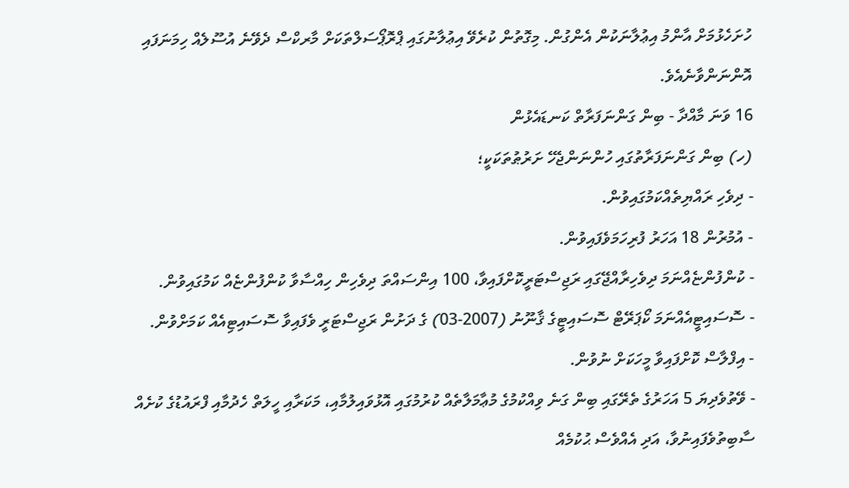ހުށަހެޅުމަށް އާންމު އިޢުލާނަކުން އެންގުން. މިގޮތުން ކުރެވޭ އިޢުލާނުގައި ޕްރޮޕޯސަލްތަކަށް މާރކްސް ދެވޭނެ އުސޫލެއް ހިމަނަފައި އޮންނަންވާނެއެވެ.
16 ވަނަ މާއްދާ - ބިން ގަންނަފަރާތް ކަނޑައެޅުން
(ހ) ބިން ގަންނަފަރާތުގައި ހުންނަންޖެހޭ ށަރުޠުތަކަކީ؛
- ދިވެހި ރައްޔިތެއްކަމުގައިވުން.
- އުމުރުން 18 އަހަރު ފުރިހަމަވެފައިވުން.
- ކުންފުންޏެއްނަމަ ދިވެހިރާއްޖޭގައި ރަޖިސްޓަރީކޮށްފައިވާ، 100 އިންސައްތަ ދިވެހިން ހިއްސާވާ ކުންފުންޏެއް ކަމުގައިވުން.
- ސޮސައިޓީއެއްނަމަ ކޯޕަރޭޓް ސޮސައިޓީގެ ޤާނޫނު (2007-03) ގެ ދަށުން ރަޖިސްޓަރީ ވެފައިވާ ސޮސައިޓިއެއް ކަމަށްވުން.
- އިފްލާސް ކޮށްފައިވާ މީހަކަށް ނުވުން.
- ވޭތުވެދިޔަ 5 އަހަރުގެ ތެރޭގައި ބިން ގަނެ ވިއްކުމުގެ މުޢާމަލާތެއް ކުރުމުގައި އޮޅުވައިލުމާއި، މަކަރާއި ހީލަތް ހެދުމާއި ފްރައުޑުގެ ކުށެއް ސާބިތުވެފައިނުވާ، އަދި އެއްވެސް ޙުކުމެއް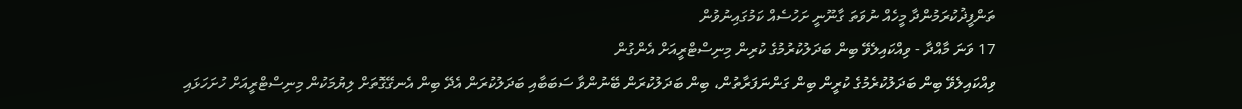ތަންފީޛުކުރަމުންދާ މީހެއް ނުވަތަ ގާނޫނީ ށަހުސެއް ކަމުގައިނުވުން
17 ވަނަ މާއްދާ - ވިއްކައިލެވޭ ބިން ބަދަލުކުރުމުގެ ކުރިން މިނިސްޓްރީއަށް އެންގުން
ވިއްކައިލެވޭ ބިން ބަދަލުކުރެމުގެ ކުރީން ބިން ގަންނަފަރާތުން، ބިން ބަދަލުކުރަން ބޭނުންވާ ސަބަބާއި ބަދަލުކުރަން އެދޭ ބިން އެނގޭގޮތަށް ލިޔުމަކުން މިނިސްޓްރީއަށް ހުށަހަޅައި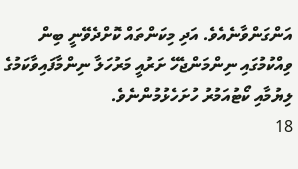އަންގަންވާނެއެވެ. އަދި މިކަންތައް ކޮށްދެވޭނީ ބިން ވިއްކުމުގައި ނިންމަންޖެހޭ ށަރުއީ މަރުހަލާ ނިންމާފައިވާކަމުގެ ލިޔުމާއި ކޯޓުއަމުރު ހުށަހެޅުމުންނެވެ.
18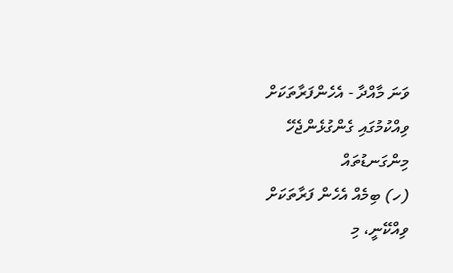ވަނަ މާއްދާ - އެހެންފަރާތަކަށް ވިއްކުމުގައި ގެންގުޅެންޖެހޭ މިންގަނޑުތައް
(ހ) ބިމެއް އެހެން ފަރާތަކަށް ވިއްކޭނީ، މި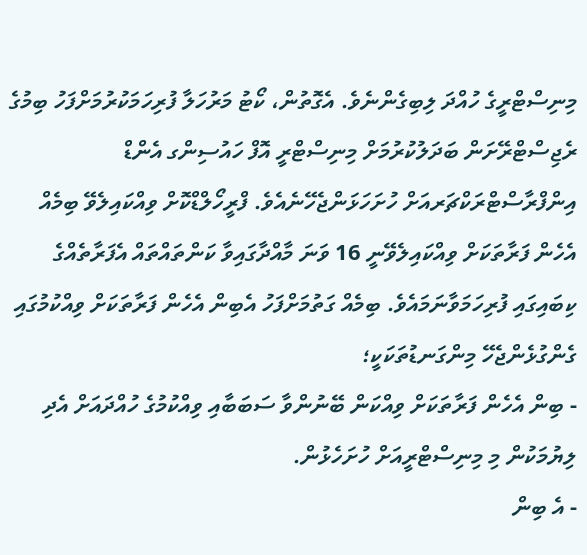މިނިސްޓްރީގެ ހުއްދަ ލިބިގެންނެވެ. އެގޮތުން، ކޯޓު މަރުހަލާ ފުރިހަމަކުރުމަށްފަހު ބިމުގެ ރެޖިސްޓްރޭށަން ބަދަލުކުރުމަށް މިނިސްޓްރީ އޮފް ހައުސިންގ އެންޑް އިންފްރާސްޓްރަކްޗަރއަށް ހުށަހަޅަންޖެހޭނެއެވެ. ފްރީހޯލްޑްކޮށް ވިއްކައިލެވޭ ބިމެއް އެހެން ފަރާތަކަށް ވިއްކައިލެވޭނީ 16 ވަނަ މާއްދާގައިވާ ކަންތައްތައް އެފަރާތެއްގެ ކިބައިގައި ފުރިހަމަވާނަމައެވެ. ބިމެއް ގަތުމަށްފަހު އެބިން އެހެން ފަރާތަކަށް ވިއްކުމުގައި ގެންގުޅެންޖެހޭ މިންގަނޑުތަކަކީ؛
- ބިން އެހެން ފަރާތަކަށް ވިއްކަން ބޭނުންވާ ސަބަބާއި ވިއްކުމުގެ ހުއްދައަށް އެދި ލިޔުމަކުން މި މިނިސްޓްރީއަށް ހުށަހެޅުން.
- އެ ބިން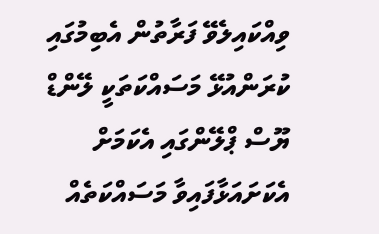ވިއްކައިލެވޭ ފަރާތުން އެބިމުގައި ކުރަންއުޅޭ މަސައްކަތަކީ ލޭންޑް ޔޫސް ޕްލޭންގައި އެކަމަށް އެކަށައަޅާފައިވާ މަސައްކަތެއް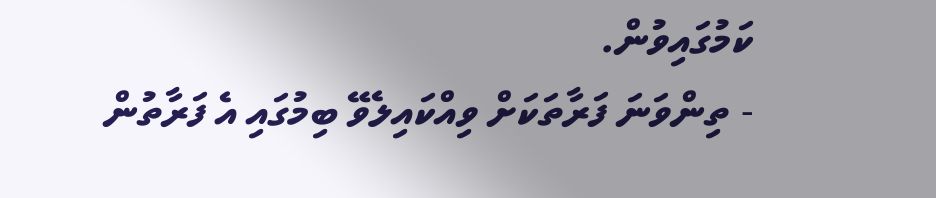ކަމުގައިވުން.
- ތިންވަނަ ފަރާތަކަށް ވިއްކައިލެވޭ ބިމުގައި އެ ފަރާތުން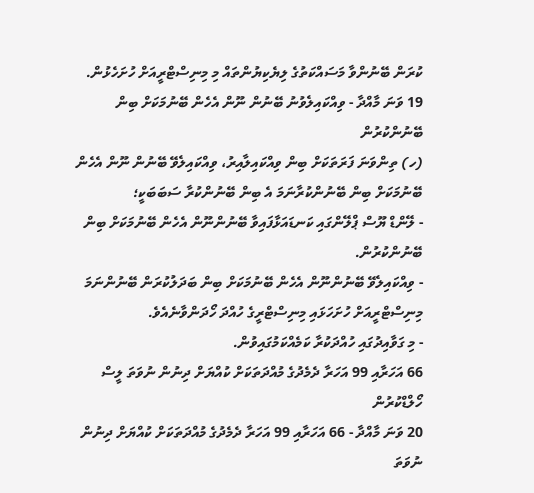ކުރަން ބޭނުންވާ މަސައްކަތުގެ ލިޔެކިޔުންތައް މި މިނިސްޓްރީއަށް ހުށަހެޅުން.
19 ވަނަ މާއްދާ - ވިއްކައިލެވުނު ބޭނުން ނޫން އެހެން ބޭނުމަކަށް ބިން ބޭނުންކުރުން
(ހ) ތިންވަނަ ފަރަތަކަށް ބިން ވިއްކައިލާއިރު، ވިއްކައިލެވޭ ބޭނުން ނޫން އެހެން ބޭނުމަކަށް ބިން ބޭނުންކުރާނަމަ އެ ބިން ބޭނުންކުރާ ސަބަބަކީ؛
- ލޭންޑް ޔޫސް ޕްލޭންގައި ކަނޑައަޅާފައިވާ ބޭނުންނޫން އެހެން ބޭނުމަކަށް ބިން ބޭނުންކުރުން.
- ވިއްކައިލެވޭ ބޭނުންނޫން އެހެން ބޭނުމަކަށް ބިން ބަދަލުކުރަން ބޭނުންނަމަ މިނިސްޓްރީއަށް ހުށަހަޅައި މިނިސްޓްރީގެ ހުއްދަ ހޯދަންވާނެއެވެ.
- މި ގަވާއިދުގައި ހުއްދަކުރާ ކަމެއްކަމުގައިވުން.
66 އަހަރާއި 99 އަހަރާ ދެމެދުގެ މުއްދަތަކަށް ކުއްޔަށް ދިނުން ނުވަތަ ލީސް ހޯލްޑްކުރުން
20 ވަނަ މާއްދާ - 66 އަހަރާއި 99 އަހަރާ ދެމެދުގެ މުއްދަތަކަށް ކުއްޔަށް ދިނުން ނުވަތަ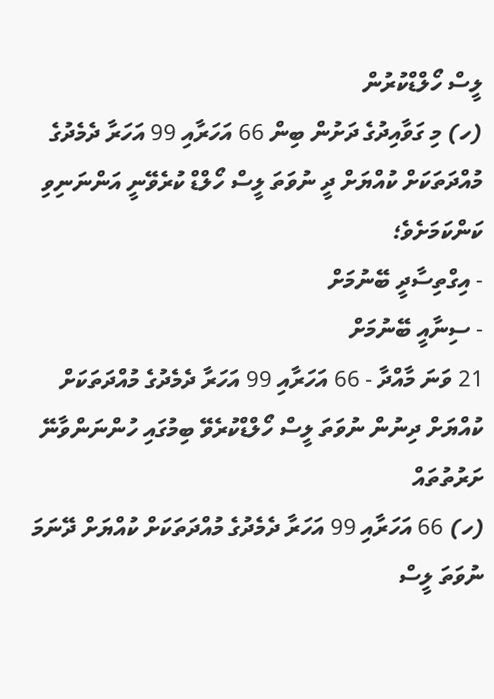ލީސް ހޯލްޑްކުރުން
(ހ) މި ގަވާއިދުގެ ދަށުން ބިން 66 އަހަރާއި 99 އަހަރާ ދެމެދުގެ މުއްދަތަކަށް ކުއްޔަށް ދީ ނުވަތަ ލީސް ހޯލްޑް ކުރެވޭނީ އަންނަނިވި ކަންކަމަށެވެ؛
- އިގްތިސާދީ ބޭނުމަށް
- ސިނާއީ ބޭނުމަށް
21 ވަނަ މާއްދާ - 66 އަހަރާއި 99 އަހަރާ ދެމެދުގެ މުއްދަތަކަށް ކުއްޔަށް ދިނުން ނުވަތަ ލީސް ހޯލްޑްކުރެވޭ ބިމުގައި ހުންނަންވާނޭ ށަރުތުތައް
(ހ) 66 އަހަރާއި 99 އަހަރާ ދެމެދުގެ މުއްދަތަކަށް ކުއްޔަށް ދޭނަމަ ނުވަތަ ލީސް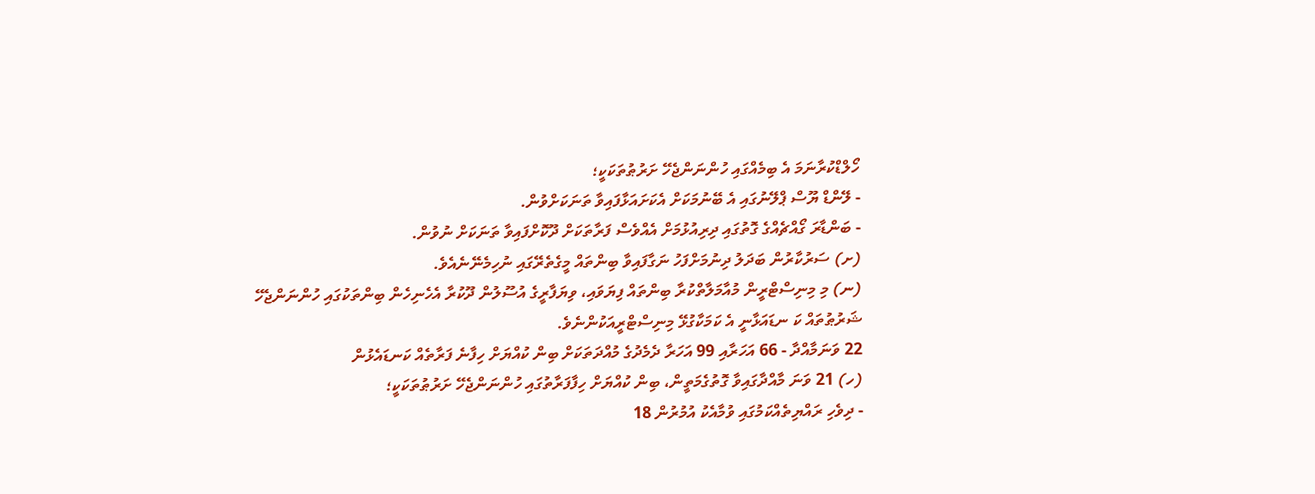ހޯލްޑްކުރާނަމަ އެ ބިމެއްގައި ހުންނަންޖެހޭ ށަރުޠުތަކަކީ؛
- ލޭންޑް ޔޫސް ޕްލޭނުގައި އެ ބޭނުމަކަށް އެކަށައަޅާފައިވާ ތަނަކަށްވުން.
- ބަންޑާރަ ގޯއްޗެއްގެ ގޮތުގައި ދިރިއުޅުމަށް އެއްވެސް ފަރާތަކަށް ދޫކޮށްފައިވާ ތަނަކަށް ނުވުން.
(ށ) ސަރުކާރުން ބަދަލު ދިނުމަށްފަހު ނަގާފައިވާ ބިންތައް މީގެތެރޭގައި ނުހިމެނޭނެއެވެ.
(ނ) މި މިނިސްޓްރީން މުއާމަލާތްކުރާ ބިންތައް ފިޔަވައި، ވިޔަފާރީގެ އުސޫލުން ދޫކުރާ އެހެނިހެން ބިންތަކުގައި ހުންނަންޖެހޭ ޝަރުޠުތައް ކަ ނޑައަޅާނީ އެ ކަމަކާގުޅޭ މިނިސްޓްރީއަކުންނެވެ.
22 ވަނަމާއްދާ - 66 އަހަރާއި 99 އަހަރާ ދެމެދުގެ މުއްދަތަކަށް ބިން ކުއްޔަށް ހިފާނެ ފަރާތެއް ކަނޑައެޅުން
(ހ) 21 ވަނަ މާއްދާގައިވާ ގޮތުގެމަތީން، ބިން ކުއްޔަށް ހިފާފަރާތުގައި ހުންނަންޖެހޭ ށަރުޠުތަކަކީ؛
- ދިވެހި ރައްޔިތެއްކަމުގައި ވުމާއެކު އުމުރުން 18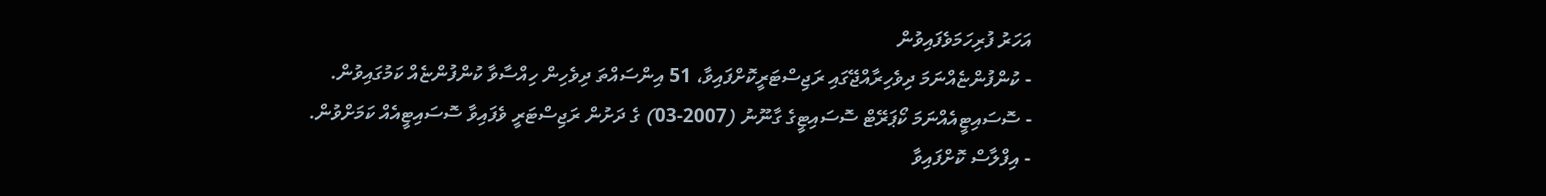އަހަރު ފުރިހަމަވެފައިވުން
- ކުންފުންޏެއްނަމަ ދިވެހިރާއްޖޭގައި ރަޖިސްޓަރީކޮށްފައިވާ، 51 އިންސައްތަ ދިވެހިން ހިއްސާވާ ކުންފުންޏެއް ކަމުގައިވުން.
- ސޮސައިޓީއެއްނަމަ ކޯޕަރޭޓް ސޮސައިޓީގެ ގާނޫނު (2007-03) ގެ ދަށުން ރަޖިސްޓަރީ ވެފައިވާ ސޮސައިޓީއެއް ކަމަށްވުން.
- އިފްލާސް ކޮށްފައިވާ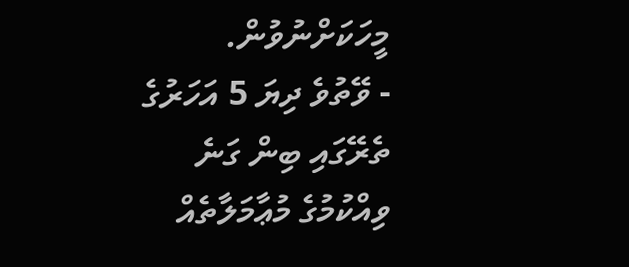މީހަކަށްނުވުން.
- ވޭތުވެ ދިޔަ 5 އަހަރުގެ ތެރޭގައި ބިން ގަނެ ވިއްކުމުގެ މުޢާމަލާތެއް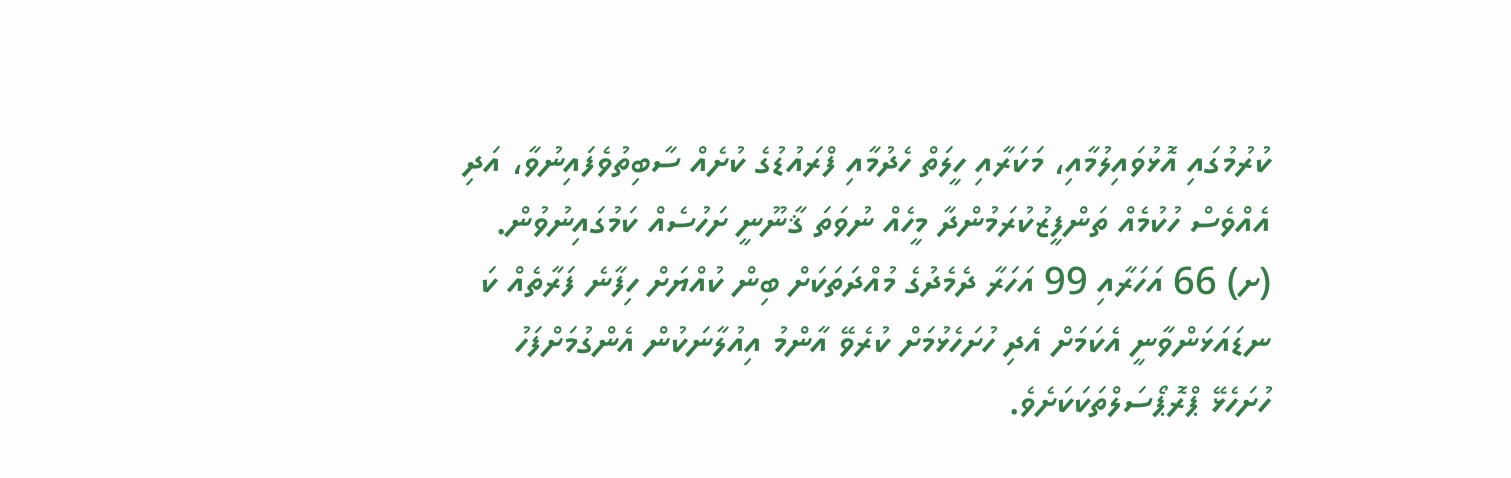ކުރުމުގައި އޮޅުވައިލުމާއި، މަކަރާއި ހީލަތް ހެދުމާއި ފްރައުޑުގެ ކުށެއް ސާބިތުވެފައިނުވާ، އަދި އެއްވެސް ހުކުމެއް ތަންފީޒުކުރަމުންދާ މީހެއް ނުވަތަ ޤާނޫނީ ށަހުސެއް ކަމުގައިނުވުން.
(ށ) 66 އަހަރާއި 99 އަހަރާ ދެމެދުގެ މުއްދަތަކަށް ބިން ކުއްޔަށް ހިފާނެ ފަރާތެއް ކަ ނޑައަޅަންވާނީ އެކަމަށް އެދި ހުށަހެޅުމަށް ކުރެވޭ އާންމު އިއުލާނަކުން އެންގުމަށްފަހު ހުށަހެޅޭ ޕްރޮޕޯސަލްތަކަކަށެވެ.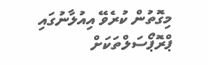މިގޮތުން ކުރެވޭ އިއުލާނުގައި ޕްރޮޕޯސަލްތަކަށް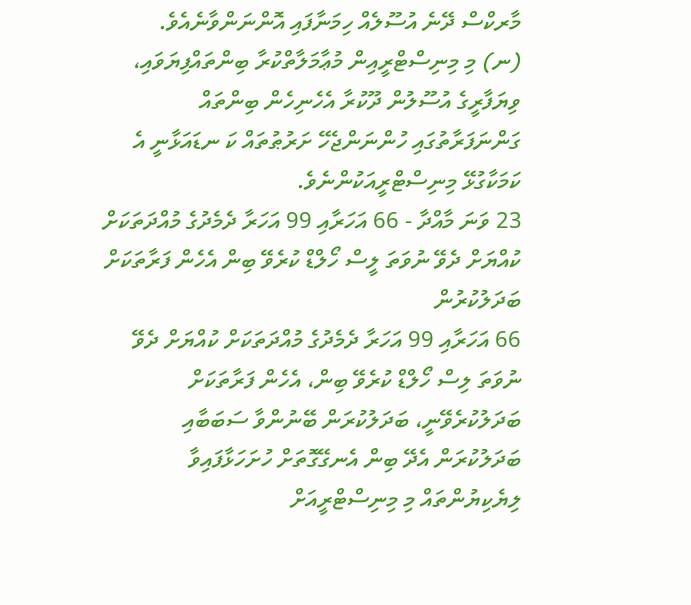މާރކްސް ދޭނެ އުސޫލެއް ހިމަނާފައި އޮންނަންވާނެއެވެ.
(ނ) މި މިނިސްޓްރީއިން މުޢާމަލާތްކުރާ ބިންތައްފިޔަވައި، ވިޔަފާރީގެ އުސޫލުން ދޫކުރާ އެހެނިހެން ބިންތައް ގަންނަފަރާތުގައި ހުންނަންޖެހޭ ށަރުޠުތައް ކަ ނޑައަޅާނީ އެ ކަމަކާގުޅޭ މިނިސްޓްރީއަކުންނެވެ.
23 ވަނަ މާއްދާ - 66 އަހަރާއި 99 އަހަރާ ދެމެދުގެ މުއްދަތަކަށް ކުއްޔަށް ދެވޭ ނުވަތަ ލީސް ހޯލްޑް ކުރެވޭ ބިން އެހެން ފަރާތަކަށް ބަދަލުކުރުން
66 އަހަރާއި 99 އަހަރާ ދެމެދުގެ މުއްދަތަކަށް ކުއްޔަށް ދެވޭ ނުވަތަ ލިސް ހޯލްޑް ކުރެވޭ ބިން، އެހެން ފަރާތަކަށް ބަދަލުކުރެވޭނީ، ބަދަލުކުރަން ބޭނުންވާ ސަބަބާއި ބަދަލުކުރަން އެދޭ ބިން އެނގޭގޮތަށް ހުށަހަޅާފައިވާ ލިޔެކިޔުންތައް މި މިނިސްޓްރީއަށް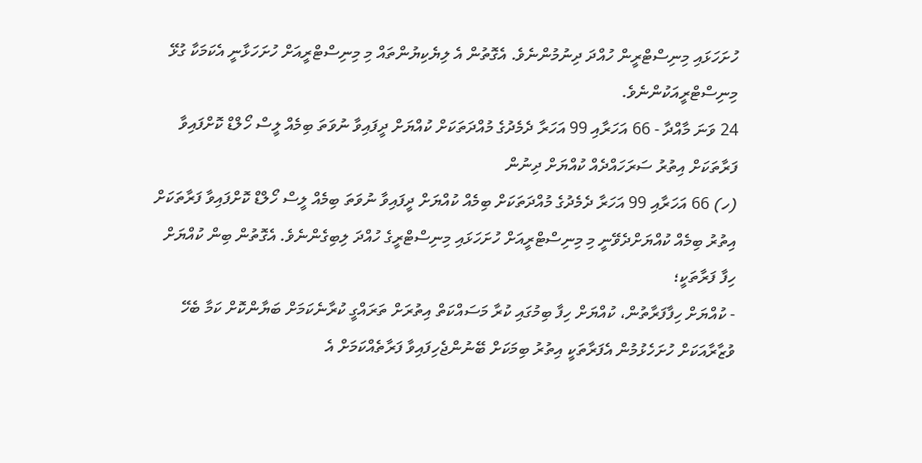ހުށަހަޅައި މިނިސްޓްރީން ހުއްދަ ދިނުމުންނެވެ. އެގޮތުން އެ ލިޔެކިޔުންތައް މި މިނިސްޓްރީއަށް ހުށަހަޅާނީ އެކަމަކާ ގުޅޭ މިނިސްޓްރީއަކުންނެވެ.
24 ވަނަ މާއްދާ - 66 އަހަރާއި 99 އަހަރާ ދެމެދުގެ މުއްދަތަކަށް ކުއްޔަށް ދީފައިވާ ނުވަތަ ބިމެއް ލީސް ހޯލްޑް ކޮށްފައިވާ ފަރާތަކަށް އިތުރު ސަރަހައްދެއް ކުއްޔަށް ދިނުން
(ހ) 66 އަހަރާއި 99 އަހަރާ ދެމެދުގެ މުއްދަތަކަށް ބިމެއް ކުއްޔަށް ދީފައިވާ ނުވަތަ ބިމެއް ލީސް ހޯލްޑް ކޮށްފައިވާ ފަރާތަކަށް އިތުރު ބިމެއް ކުއްޔަށްދެވޭނީ މި މިނިސްޓްރީއަށް ހުށަހަޅައި މިނިސްޓްރީގެ ހުއްދަ ލިބިގެންނެވެ. އެގޮތުން ބިން ކުއްޔަށް ހިފާ ފަރާތަކީ؛
- ކުއްޔަށް ހިފާފަރާތުން، ކުއްޔަށް ހިފާ ބިމުގައި ކުރާ މަސައްކަތް އިތުރަށް ތަރައްގީ ކުރާނެކަމަށް ބަޔާންކޮށް ކަމާ ބެހޭ ވުޒާރާއަކަށް ހުށަހެޅުމުން އެފަރާތަކީ އިތުރު ބިމަކަށް ބޭނުންޖެހިފައިވާ ފަރާތެއްކަމަށް އެ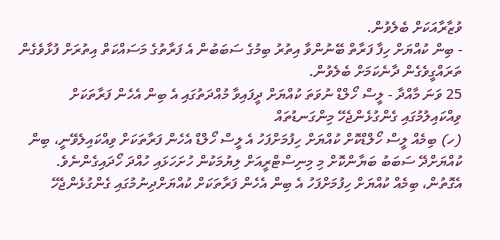ވުޒާރާއަކަށް ބެލެވުން.
- ބިން ކުއްޔަށް ހިފާ ފަރާތް ބޭނުންވާ އިތުރު ބިމުގެ ސަބަބުން އެ ފަރާތުގެ މަސައްކަތް އިތުރަށް ފުޅާވެގެން ތަރައްގީވެގެން ދާނެކަމަށް ބެލެވުން.
25 ވަނަ މާއްދާ - ލީސް ހޯލްޑް ނުވަތަ ކުއްޔަށް ދީފައިވާ މުއްދަތުގައި އެ ބިން އެހެން ފަރާތަކަށް ވިއްކައިލުމުގައި ގެންގުޅެންޖެހޭ މިންގަނޑުތައް
(ހ) ބިމެއް ލީސް ހޯލްޑްކޮށް ކުއްޔަށް ހިފުމަށްފަހު އެ ލީސް ހޯލްޑް އެހެން ފަރާތަކަށް ވިއްކައިލެވޭނީ، ބިން ކުއްޔަށްދޭ ސަބަބު ބަޔާންކޮށް މި މިނިސްޓްރީއަށް ލިޔުމަކުން ހުށަހަޅައި ހުއްދަ ހޯދައިގެންނެވެ. އެގޮތުން، ބިމެއް ކުއްޔަށް ހިފުމަށްފަހު އެ ބިން އެހެން ފަރާތަކަށް ކުއްޔަށްދިނުމުގައި ގެންގުޅެންޖެހޭ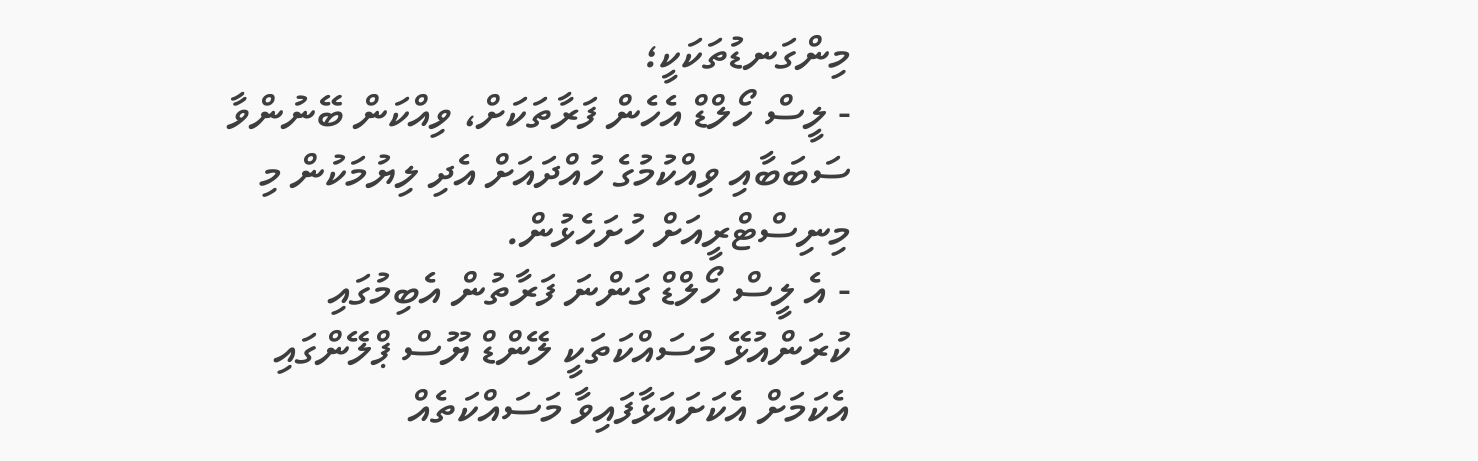މިންގަނޑުތަކަކީ؛
- ލީސް ހޯލްޑް އެހެން ފަރާތަކަށް، ވިއްކަން ބޭނުންވާ ސަބަބާއި ވިއްކުމުގެ ހުއްދައަށް އެދި ލިޔުމަކުން މި މިނިސްޓްރީއަށް ހުށަހެޅުން.
- އެ ލީސް ހޯލްޑް ގަންނަ ފަރާތުން އެބިމުގައި ކުރަންއުޅޭ މަސައްކަތަކީ ލޭންޑް ޔޫސް ޕްލޭންގައި އެކަމަށް އެކަށައަޅާފައިވާ މަސައްކަތެއް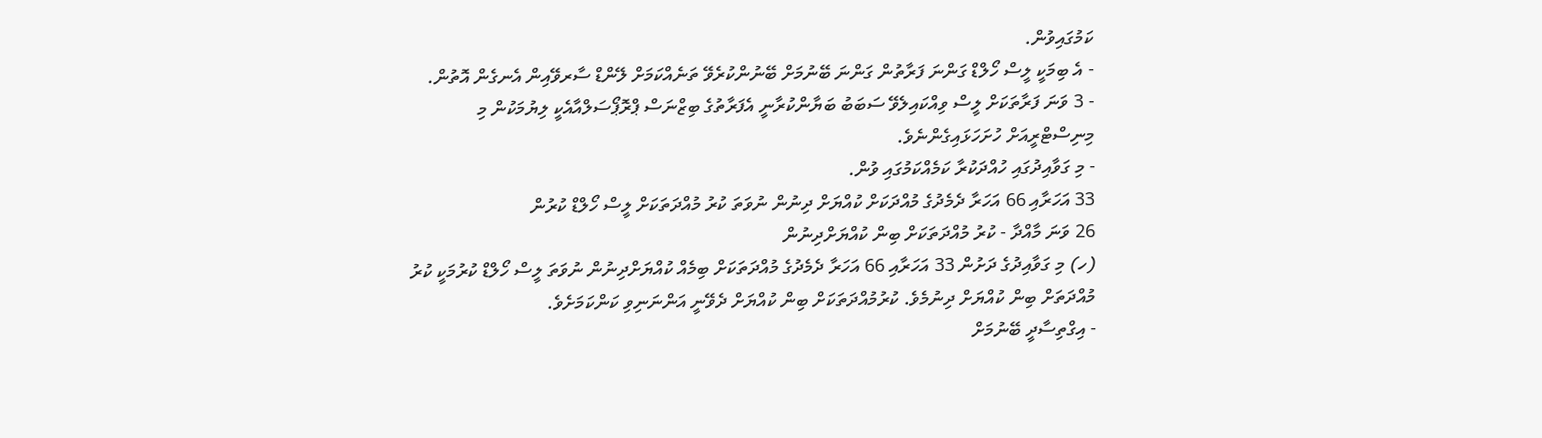ކަމުގައިވުން.
- އެ ބިމަކީ ލީސް ހޯލްޑް ގަންނަ ފަރާތުން ގަންނަ ބޭނުމަށް ބޭނުންކުރެވޭ ތަނެއްކަމަށް ލޭންޑް ސާރވޭއިން އެނގެން އޮތުން.
- 3 ވަނަ ފަރާތަކަށް ލީސް ވިއްކައިލެވޭ ސަބަބު ބަޔާންކުރާނީ އެފަރާތުގެ ބިޒްނަސް ޕްރޮޕޯސަލްއާއެކީ ލިޔުމަކުން މި މިނިސްޓްރީއަށް ހުށަހަޅައިގެންނެވެ.
- މި ގަވާއިދުގައި ހުއްދަކުރާ ކަމެއްކަމުގައި ވުން.
33 އަހަރާއި 66 އަހަރާ ދެމެދުގެ މުއްދަކަށް ކުއްޔަށް ދިނުން ނުވަތަ ކުރު މުއްދަތަކަށް ލީސް ހޯލްޑް ކުރުން
26 ވަނަ މާއްދާ - ކުރު މުއްދަތަކަށް ބިން ކުއްޔަށްދިނުން
(ހ) މި ގަވާއިދުގެ ދަށުން 33 އަހަރާއި 66 އަހަރާ ދެމެދުގެ މުއްދަތަކަށް ބިމެއް ކުއްޔަށްދިނުން ނުވަތަ ލީސް ހޯލްޑް ކުރުމަކީ ކުރު މުއްދަތަށް ބިން ކުއްޔަށް ދިނުމެވެ. ކުރުމުއްދަތަކަށް ބިން ކުއްޔަށް ދެވޭނީ އަންނަނިވި ކަންކަމަށެވެ.
- އިގްތިސާދީ ބޭނުމަށް